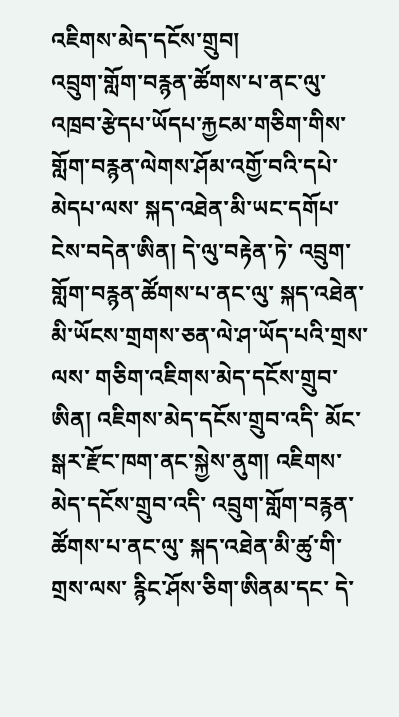འཇིགས་མེད་དངོས་གྲུབ།
འབྲུག་གློག་བརྙན་ཚོགས་པ་ནང་ལུ་ འཁྲབ་རྩེདཔ་ཡོདཔ་རྐྱངམ་གཅིག་གིས་ གློག་བརྙན་ལེགས་ཤོམ་འགྱོ་བའི་དཔེ་མེདཔ་ལས་ སྐད་འཐེན་མི་ཡང་དགོཔ་ངེས་བདེན་ཨིན། དེ་ལུ་བརྟེན་ཏེ་ འབྲུག་གློག་བརྙན་ཚོགས་པ་ནང་ལུ་ སྐད་འཐེན་མི་ཡོངས་གྲགས་ཅན་ལེ་ཤ་ཡོད་པའི་གྲས་ལས་ གཅིག་འཇིགས་མེད་དངོས་གྲུབ་ཨིན། འཇིགས་མེད་དངོས་གྲུབ་འདི་ མོང་སྒར་རྫོང་ཁག་ནང་སྐྱེས་ནུག། འཇིགས་མེད་དངོས་གྲུབ་འདི་ འབྲུག་གློག་བརྙན་ཚོགས་པ་ནང་ལུ་ སྐད་འཐེན་མི་ཚུ་གི་གྲས་ལས་ རྙིང་ཤོས་ཅིག་ཨིནམ་དང་ དེ་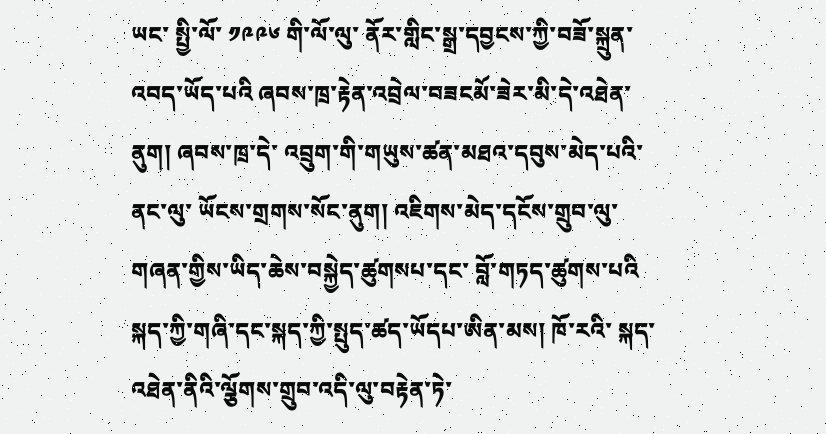ཡང་ སྤྱི་ལོ་ ༡༩༩༦ གི་ལོ་ལུ་ ནོར་གླིང་སྒྲ་དབྱངས་ཀྱི་བཟོ་སྐྲུན་འབད་ཡོད་པའི ཞབས་ཁྲ་རྟེན་འབྲེལ་བཟངམོ་ཟེར་མི་དེ་འཐེན་ནུག། ཞབས་ཁྲ་དེ་ འབྲུག་གི་གཡུས་ཚན་མཐའ་དབུས་མེད་པའི་ནང་ལུ་ ཡོངས་གྲགས་སོང་ནུག། འཇིགས་མེད་དངོས་གྲུབ་ལུ་ གཞན་གྱིས་ཡིད་ཆེས་བསྐྱེད་ཚུགསཔ་དང་ བློ་གཏད་ཚུགས་པའི སྐད་ཀྱི་གཞི་དང་སྐད་ཀྱི་སྤུད་ཚད་ཡོདཔ་ཨིན་མས། ཁོ་རའི་ སྐད་འཐེན་ནིའི་ལྕོགས་གྲུབ་འདི་ལུ་བརྟེན་ཏེ་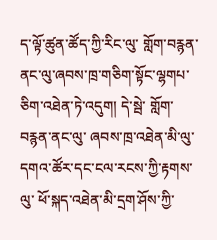ད་ལྟོ་ཚུན་ཚོད་ཀྱི་རིང་ལུ་ གློག་བརྙན་ནང་ལུ་ཞབས་ཁྲ་གཅིག་སྟོང་ལྷགཔ་ཅིག་འཐེན་ཏེ་འདུག། དེ་སྦེ་ གློག་བརྙན་ནང་ལུ་ ཞབས་ཁྲ་འཐེན་མི་ལུ་ དགའ་ཚོར་དང་ངལ་རངས་ཀྱི་རྟགས་ལུ་ ཕོ་སྐད་འཐེན་མི་དྲག་ཤོས་ཀྱི་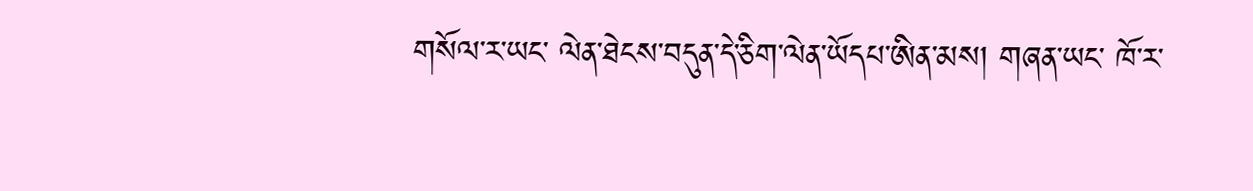གསོལ་ར་ཡང་ ལེན་ཐེངས་བདུན་དེ་ཅིག་ལེན་ཡོདཔ་ཨིན་མས། གཞན་ཡང་ ཁོ་ར་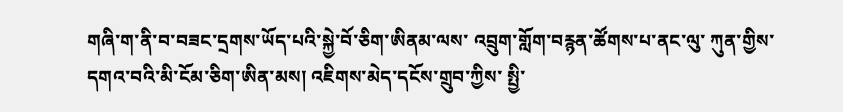གཞི་ག་ནི་བ་བཟང་དྲགས་ཡོད་པའི་སྐྱེ་བོ་ཅིག་ཨིནམ་ལས་ འབྲུག་གློག་བརྙན་ཚོགས་པ་ནང་ལུ་ ཀུན་གྱིས་དགའ་བའི་མི་ངོམ་ཅིག་ཨིན་མས། འཇིགས་མེད་དངོས་གྲུབ་ཀྱིས་ སྤྱི་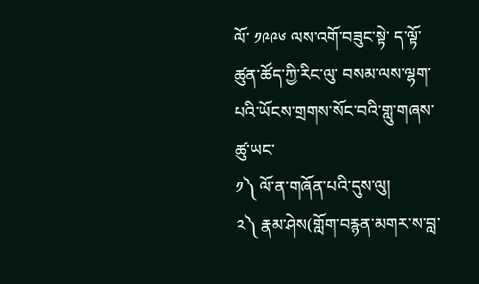ལོ་ ༡༩༩༦ ལས་འགོ་བཟུང་སྟེ་ ད་ལྟོ་ཚུན་ཚོད་ཀྱི་རིང་ལུ་ བསམ་ལས་ལྷག་པའི་ཡོངས་གྲགས་སོང་བའི་གླུ་གཞས་ཚུ་ཡང་
༡༽ ལོ་ན་གཞོན་པའི་དུས་ལུ།
༢༽ རྣམ་ཤེས(གློག་བརྙན་མགར་ས་བླ་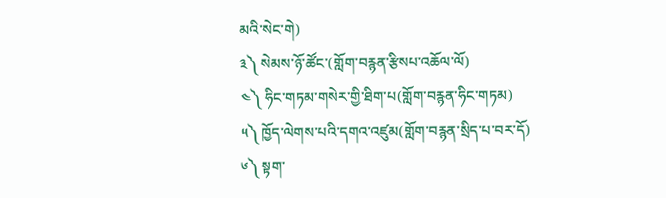མའི་སེང་གེ)
༣༽ སེམས་ཉོ་ཚོང་(གློག་བརྙན་རྩིསཔ་འཆོལ་ལོ)
༤༽ ཧིང་གཏམ་གསེར་གྱི་ཐིག་པ(གློག་བརྙན་ཧིང་གཏམ)
༥༽ ཁྱོད་ལེགས་པའི་དགའ་འཛུམ(གློག་བརྙན་སྲིད་པ་བར་དོ)
༦༽ སྟག་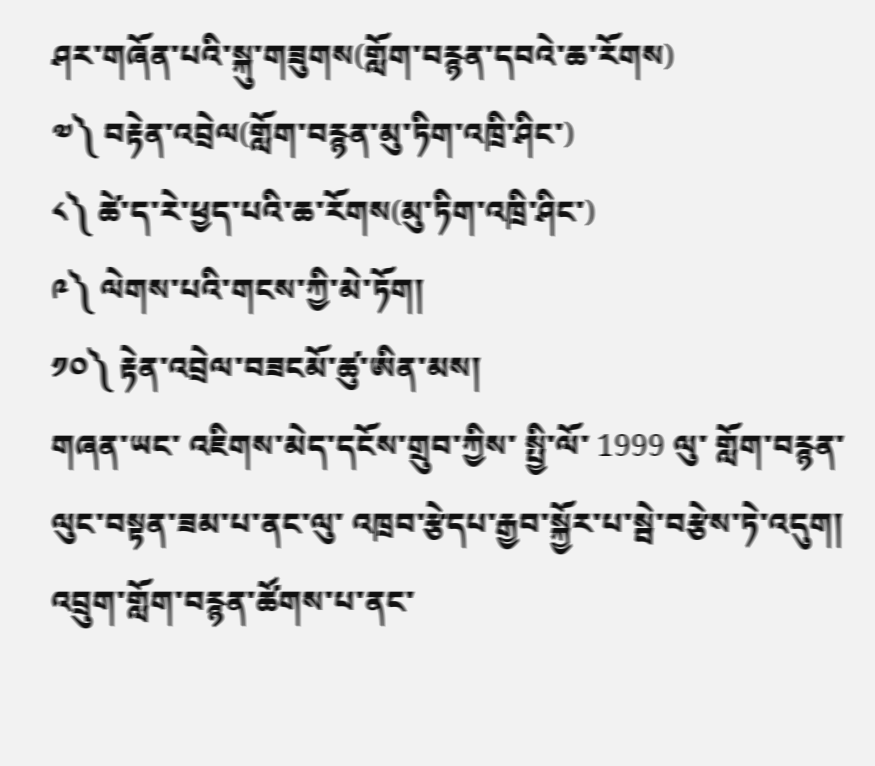ཤར་གཞོན་པའི་སྐུ་གཟུགས(གློག་བརྙན་དབའེ་ཆ་རོགས)
༧༽ བརྟེན་འབྲེལ(གློག་བརྙན་མུ་ཏིག་འཁྲི་ཤིང་)
༨༽ ཚེ་ད་རེ་ཕྱད་པའི་ཆ་རོགས(མུ་ཏིག་འཁྲི་ཤིང་)
༩༽ ལེགས་པའི་གངས་ཀྱི་མེ་ཏོག།
༡༠༽ རྟེན་འབྲེལ་བཟངམོ་ཚུ་ཨིན་མས།
གཞན་ཡང་ འཇིགས་མེད་དངོས་གྲུབ་ཀྱིས་ སྤྱི་ལོ་ 1999 ལུ་ གློག་བརྙན་ལུང་བསྟན་ཟམ་པ་ནང་ལུ་ འཁྲབ་རྩེདཔ་རྒྱབ་སྐྱོར་པ་སྦེ་བརྩེས་ཏེ་འདུག། འབྲུག་གློག་བརྙན་ཚོགས་པ་ནང་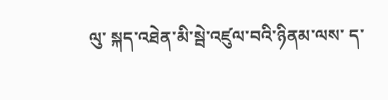ལུ་ སྐད་འཐེན་མི་སྦེ་འཛུལ་བའི་ཉིནམ་ལས་ ད་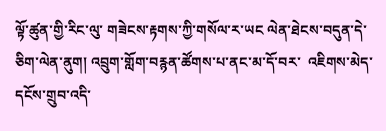ལྟོ་ཚུན་གྱི་རིང་ལུ་ གཟེངས་རྟགས་ཀྱི་གསོལ་ར་ཡང ལེན་ཐེངས་བདུན་དེ་ཅིག་ལེན་ནུག། འབྲུག་གློག་བརྙན་ཚོགས་པ་ནང་མ་དོ་བར་  འཇིགས་མེད་དངོས་གྲུབ་འདི་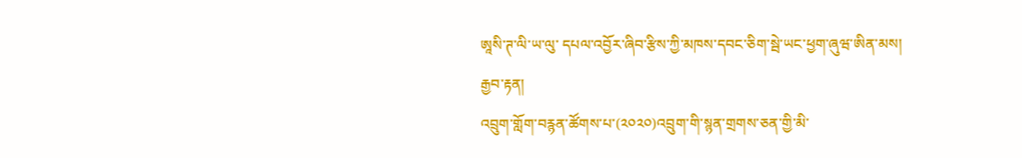ཨཱསི་ཊ་ལི་ཡ་ལུ་ དཔལ་འབྱོར་ཞིབ་རྩིས་ཀྱི་མཁས་དབང་ཅིག་སྦེ་ཡང་ཕྱག་ཞུཝ་ཨིན་མས།
རྒྱབ་རྟན།
འབྲུག་གློག་བརྙན་ཚོགས་པ་(༢༠༢༠)འབྲུག་གི་སྙན་གྲགས་ཅན་གྱི་མི་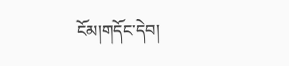ངོམ།གདོང་དེབ།